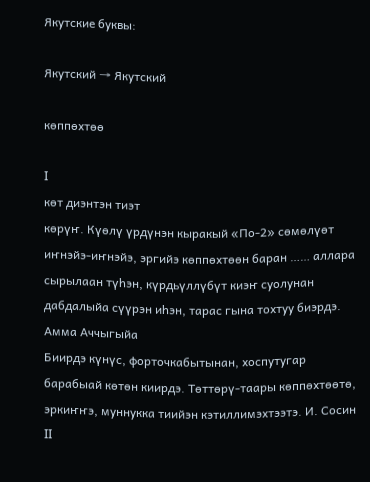Якутские буквы:

Якутский → Якутский

көппөхтөө

I
көт диэнтэн тиэт
көрүҥ. Күөлү үрдүнэн кыракый «По-2» сөмөлүөт иҥнэйэ-иҥнэйэ, эргийэ көппөхтөөн баран …… аллара сырылаан түһэн, күрдьүллүбүт киэҥ суолунан дабдалыйа сүүрэн иһэн, тарас гына тохтуу биэрдэ. Амма Аччыгыйа
Биирдэ күнүс, форточкабытынан, хоспутугар барабыай көтөн киирдэ. Төттөрү-таары көппөхтөөтө, эркиҥҥэ, муннукка тиийэн кэтиллимэхтээтэ. И. Сосин
II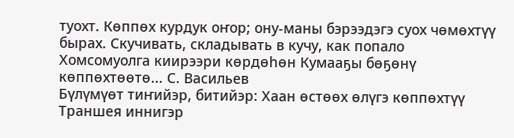туохт. Көппөх курдук оҥор; ону-маны бэрээдэгэ суох чөмөхтүү бырах. Скучивать, складывать в кучу, как попало
Хомсомуолга киирээри көрдөһөн Кумааҕы бөҕөнү көппөхтөөтө... С. Васильев
Бүлүмүөт тиҥийэр, битийэр: Хаан өстөөх өлүгэ көппөхтүү Траншея иннигэр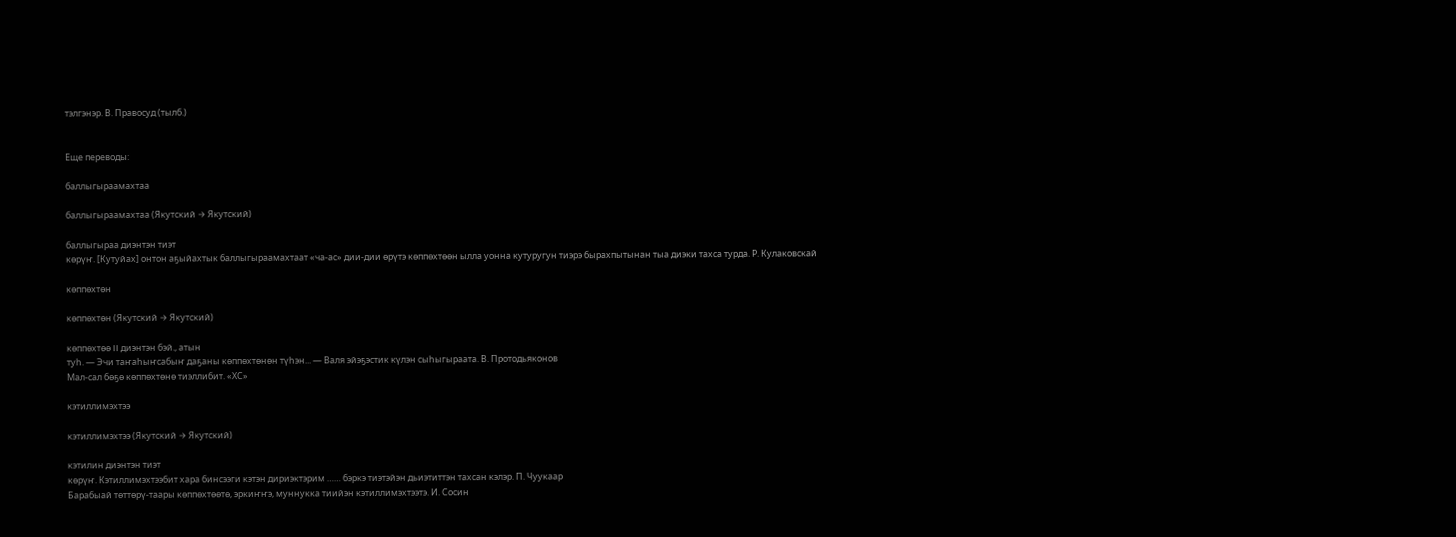тэлгэнэр. В. Правосуд (тылб.)


Еще переводы:

баллыгыраамахтаа

баллыгыраамахтаа (Якутский → Якутский)

баллыгыраа диэнтэн тиэт
көрүҥ. [Кутуйах] онтон аҕыйахтык баллыгыраамахтаат «ча-ас» дии-дии өрүтэ көппөхтөөн ылла уонна кутуругун тиэрэ бырахпытынан тыа диэки тахса турда. Р. Кулаковскай

көппөхтөн

көппөхтөн (Якутский → Якутский)

көппөхтөө II диэнтэн бэй., атын
туһ. — Эчи таҥаһыҥсабыҥ даҕаны көппөхтөнөн түһэн... — Валя эйэҕэстик күлэн сыһыгыраата. В. Протодьяконов
Мал-сал бөҕө көппөхтөнө тиэллибит. «ХС»

кэтиллимэхтээ

кэтиллимэхтээ (Якутский → Якутский)

кэтилин диэнтэн тиэт
көрүҥ. Кэтиллимэхтээбит хара бинсээги кэтэн дириэктэрим …… бэркэ тиэтэйэн дьиэтиттэн тахсан кэлэр. П. Чуукаар
Барабыай төттөрү-таары көппөхтөөтө, эркиҥҥэ, муннукка тиийэн кэтиллимэхтээтэ. И. Сосин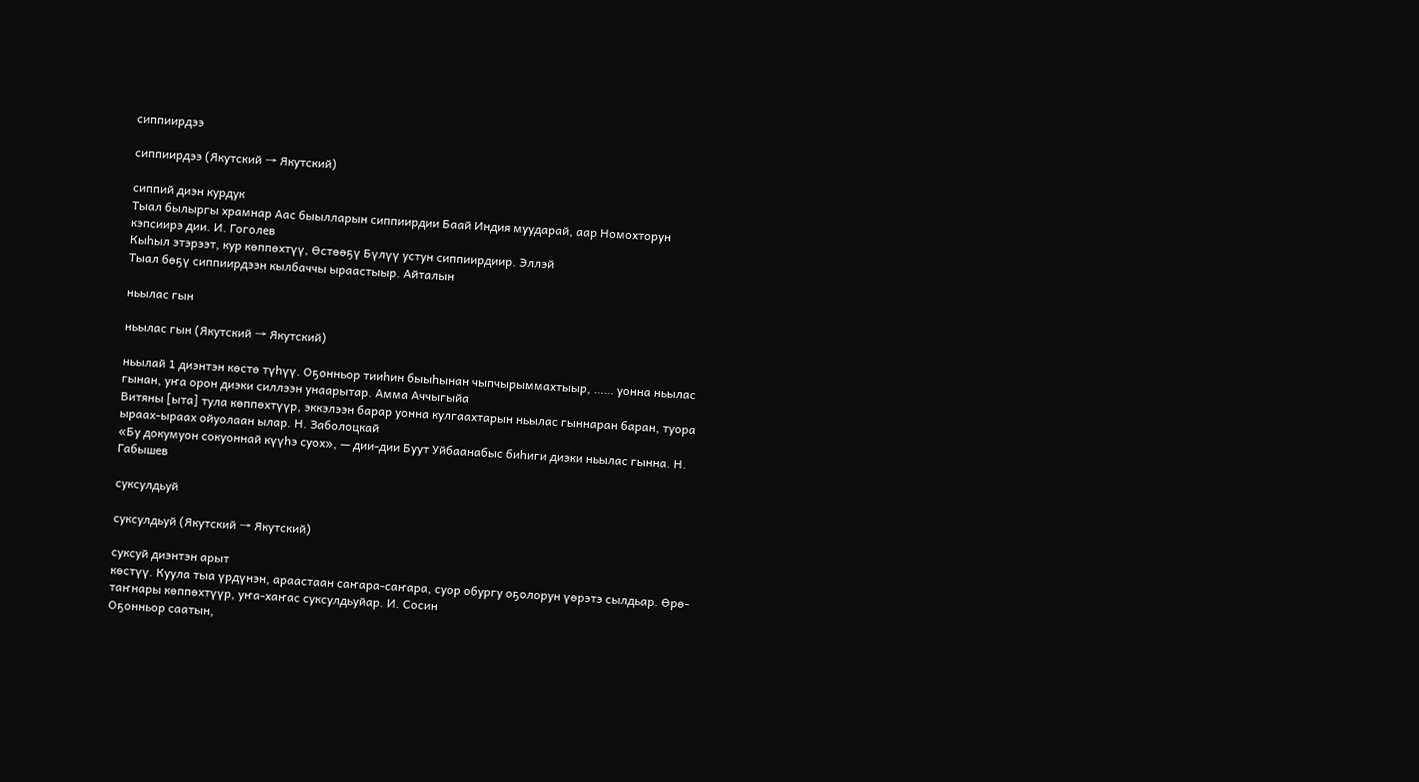сиппиирдээ

сиппиирдээ (Якутский → Якутский)

сиппий диэн курдук
Тыал былыргы храмнар Аас быылларын сиппиирдии Баай Индия муударай, аар Номохторун кэпсиирэ дии. И. Гоголев
Кыһыл этэрээт, кур көппөхтүү, Өстөөҕү Бүлүү устун сиппиирдиир. Эллэй
Тыал бөҕү сиппиирдээн кылбаччы ыраастыыр. Айталын

ньылас гын

ньылас гын (Якутский → Якутский)

ньылай 1 диэнтэн көстө түһүү. Оҕонньор тииһин быыһынан чыпчырыммахтыыр, …… уонна ньылас гынан, уҥа орон диэки силлээн унаарытар. Амма Аччыгыйа
Витяны [ыта] тула көппөхтүүр, эккэлээн барар уонна кулгаахтарын ньылас гыннаран баран, туора ыраах-ыраах ойуолаан ылар. Н. Заболоцкай
«Бу докумуон сокуоннай күүһэ суох», — дии-дии Буут Уйбаанабыс биһиги диэки ньылас гынна. Н. Габышев

суксулдьуй

суксулдьуй (Якутский → Якутский)

суксуй диэнтэн арыт
көстүү. Куула тыа үрдүнэн, араастаан саҥара-саҥара, суор обургу оҕолорун үөрэтэ сылдьар. Өрө-таҥнары көппөхтүүр, уҥа-хаҥас суксулдьуйар. И. Сосин
Оҕонньор саатын,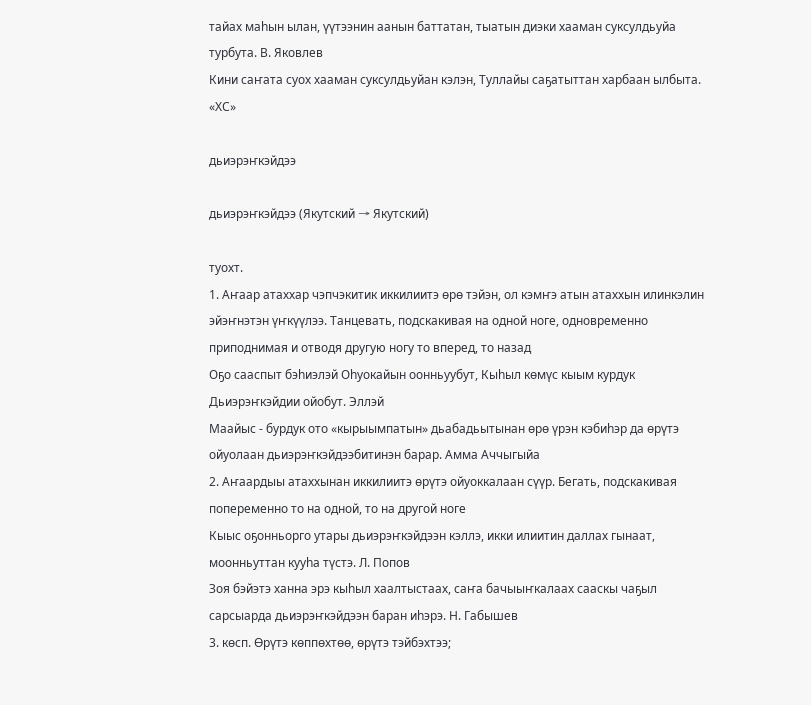тайах маһын ылан, үүтээнин аанын баттатан, тыатын диэки хааман суксулдьуйа турбута. В. Яковлев
Кини саҥата суох хааман суксулдьуйан кэлэн, Туллайы саҕатыттан харбаан ылбыта. «ХС»

дьиэрэҥкэйдээ

дьиэрэҥкэйдээ (Якутский → Якутский)

туохт.
1. Аҥаар атаххар чэпчэкитик иккилиитэ өрө тэйэн, ол кэмҥэ атын атаххын илинкэлин эйэҥнэтэн үҥкүүлээ. Танцевать, подскакивая на одной ноге, одновременно приподнимая и отводя другую ногу то вперед, то назад
Оҕо сааспыт бэһиэлэй Оһуокайын оонньуубут, Кыһыл көмүс кыым курдук Дьиэрэҥкэйдии ойобут. Эллэй
Маайыс - бурдук ото «кырыымпатын» дьабадьытынан өрө үрэн кэбиһэр да өрүтэ ойуолаан дьиэрэҥкэйдээбитинэн барар. Амма Аччыгыйа
2. Аҥаардыы атаххынан иккилиитэ өрүтэ ойуоккалаан сүүр. Бегать, подскакивая попеременно то на одной, то на другой ноге
Кыыс оҕонньорго утары дьиэрэҥкэйдээн кэллэ, икки илиитин даллах гынаат, моонньуттан кууһа түстэ. Л. Попов
Зоя бэйэтэ ханна эрэ кыһыл хаалтыстаах, саҥа бачыыҥкалаах сааскы чаҕыл сарсыарда дьиэрэҥкэйдээн баран иһэрэ. Н. Габышев
3. көсп. Өрүтэ көппөхтөө, өрүтэ тэйбэхтээ;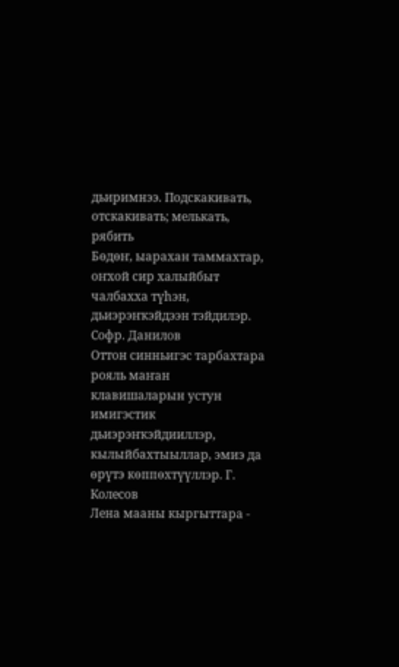дьиримнээ. Подскакивать, отскакивать; мелькать, рябить
Бөдөҥ, ыарахан таммахтар, оҥхой сир халыйбыт чалбахха түһэн, дьиэрэҥкэйдээн тэйдилэр. Софр. Данилов
Оттон синньигэс тарбахтара рояль маҥан клавишаларын устун имигэстик дьиэрэҥкэйдииллэр, кылыйбахтыыллар, эмиэ да өрүтэ көппөхтүүллэр. Г. Колесов
Лена мааны кыргыттара -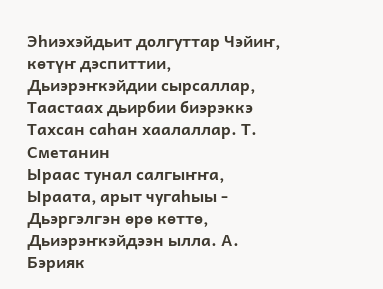Эһиэхэйдьит долгуттар Чэйиҥ, көтүҥ дэспиттии, Дьиэрэҥкэйдии сырсаллар, Таастаах дьирбии биэрэккэ Тахсан саһан хаалаллар. Т. Сметанин
Ыраас тунал салгыҥҥа, Ыраата, арыт чугаһыы - Дьэргэлгэн өрө көттө, Дьиэрэҥкэйдээн ылла. А. Бэрияк